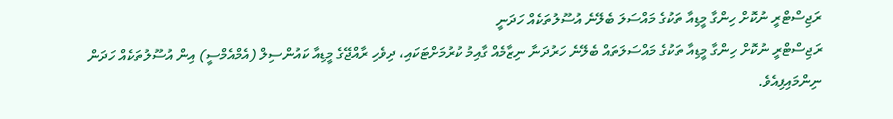ރަޖިސްޓްރީ ނުކޮށް ހިންގާ މީޑިއާ ތަކުގެ މައްސަލަ ބެލޭނެ އުސޫލުތަކެއް ހަދަނީ
ރަޖިސްޓްރީ ނުކޮށް ހިންގާ މީޑިއާ ތަކުގެ މައްސަލަތައް ބެލޭނެ ހަރުދަނާ ނިޒާމެއް ގާއިމު ކުރުމަށްޓަކައި، ދިވެހި ރާއްޖޭގެ މީޑިއާ ކައުންސިލް (އެމްއެމްސީ) އިން އުސޫލުތަކެއް ހަދަން ނިންމައިފިއެވެ.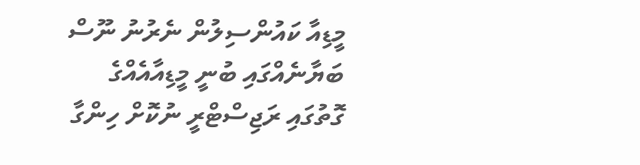މީޑިއާ ކައުންސިލުން ނެރުނު ނޫސް ބަޔާނެއްގައި ބުނީ މީޑިއާއެއްގެ ގޮތުގައި ރަޖިސްޓްރީ ނުކޮށް ހިންގާ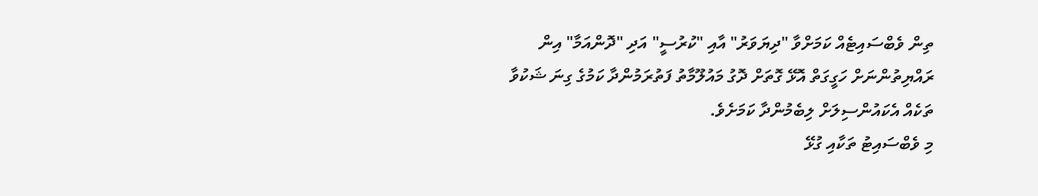ތިން ވެބްސައިޓެއް ކަމަށްވާ "ދިޔަވަރު" އާއި "ކުރުސީ" އަދި "ދޮންއަމާ" އިން ރައްޔިތުންނަށް ހަގީގަތް އޮޅޭ ގޮތަށް ދޮގު މައުލޫމާތު ފަތުރަމުންދާ ކަމުގެ ގިނަ ޝަކުވާ ތަކެއް އެކައުންސިލަށް ލިބެމުންދާ ކަމަށެވެ.
މި ވެބްސައިޓު ތަކާއި ގުޅޭ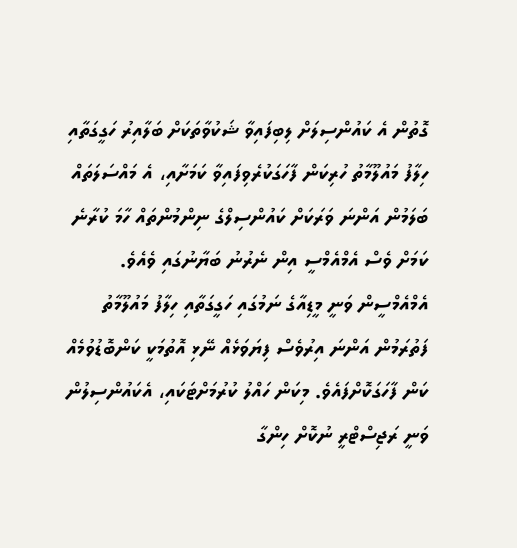ގޮތުން އެ ކައުންސިލަށް ލިބިފައިވާ ޝަކުވާތަކަށް ބަލާއިރު ހަގީގަތާއި ހިލާފު މައުލޫމާތު ހުރިކަން ފާހަގަކުރެވިފައިވާ ކަމަށާއި، އެ މައްސަލަތައް ބަލަމުން އަންނަ ވަރަކަށް ކައުންސިލްގެ ނިންމުންތައް ހާމަ ކުރާނެ ކަމަށް ވެސް އެމްއެމްސީ އިން ނެރުނު ބަޔާނުގައި ވެއެވެ.
އެމްއެމްސީން ވަނީ މީޑިއާގެ ނަމުގައި ހަގީގަތާއި ހިލާފު މައުލޫމާތު ފަތުރަމުން އަންނަ އިރުވެސް ފިޔަވަޅެއް ނޭޅި އޮތުމަކީ ކަންބޮޑުވުމެއް ކަން ފާހަގަކޮށްފައެވެ. މިކަން ހައްލު ކުރުމަށްޓަކައި، އެކައުންސިލުން ވަނީ ރަޖިސްޓްރީ ނުކޮށް ހިންގާ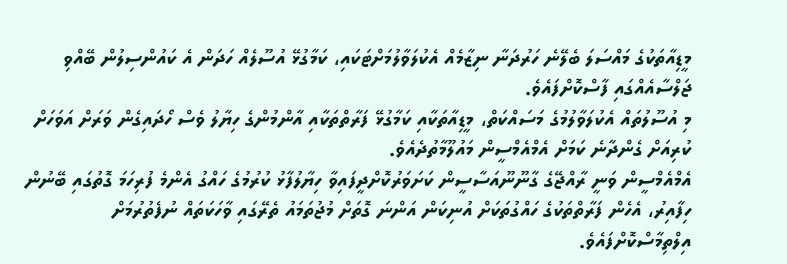މީޑިއާތަކުގެ މައްސަލަ ބެލޭނެ ހަރުދަނާ ނިޒާމެއް އެކުލަވާލުމަށްޓަކައި، ކަމާގުޅޭ އުސޫލެއް ހަދަން އެ ކައުންސިލުން ބޭއްވި ޖަލްސާއެއްގައި ފާސްކޮށްފައެވެ.
މި އުސޫލުތައް އެކުލަވާލުމުގެ މަސައްކަތް، މީޑިއާތަކާއި ކަމާގުޅޭ ފަރާތްތަކާއި އާންމުންގެ ހިޔާލު ވެސް ހޯދައިގެން ވަރަށް އަވަހަށް ކުރިއަށް ގެންދާނެ ކަމަށް އެމްއެމްސީން މައުލޫމާތުދެއެވެ.
އެމްއެމްސީން ވަނީ ރާއްޖޭގެ ގާނޫނޫއަސާސީން ކަށަވަރުކޮށްދީފައިވާ ހިޔާލުފާޅު ކުރުމުގެ ހައްގު އެންމެ ފުރިހަމަ ގޮތުގައި ބޭނުން ހިފާއިރު، އެހެން ފަރާތްތަކުގެ ހައްގުތަކަށް އުނިކަން އަންނަ ގޮތަށް މުޖުތަމައު ތެރޭގައި ވާހަކަތައް ނުފެތުރުމަށް އިލްތިމާސްކޮށްފައެވެ.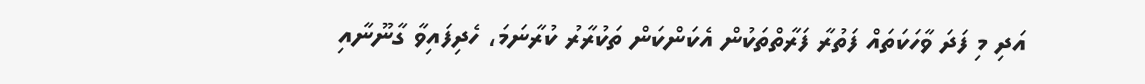އަދި މި ފަދަ ވާހަކަތައް ފަތުރާ ފަރާތްތަކުން އެކަންކަން ތަކުރާރު ކުރާނަމަ، ހެދިފައިވާ ގާނޫނާއި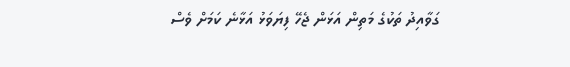ގަވާއިދު ތަކުގެ މަތިން އަޅަން ޖެހޭ ފިޔަވަޅު އަޅާނެ ކަމަށް ވެސް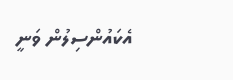އެކައުންސިލުން ވަނީ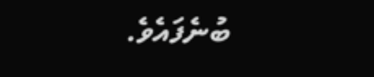ބުނެފައެވެ.